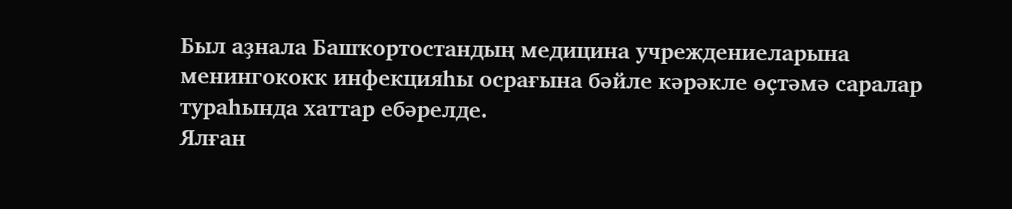Был аҙнала Башҡортостандың медицина учреждениеларына менингококк инфекцияһы осрағына бәйле кәрәкле өҫтәмә саралар тураһында хаттар ебәрелде.
Ялған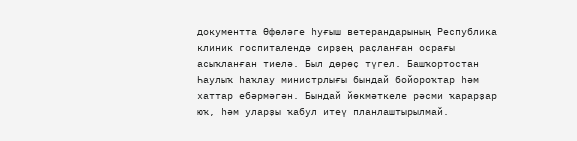документта Өфөләге һуғыш ветерандарының Республика клиник госпиталендә сирҙең раҫланған осрағы асыҡланған тиелә. Был дөрөҫ түгел. Башҡортостан Һаулыҡ һаҡлау министрлығы бындай бойороҡтар һәм хаттар ебәрмәгән. Бындай йөкмәткеле рәсми ҡарарҙар юҡ, һәм уларҙы ҡабул итеү планлаштырылмай.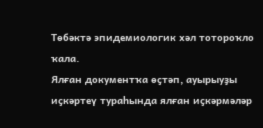Төбәктә эпидемиологик хәл тотороҡло ҡала.
Ялған документҡа өҫтәп, ауырыуҙы иҫкәртеү тураһында ялған иҫкәрмәләр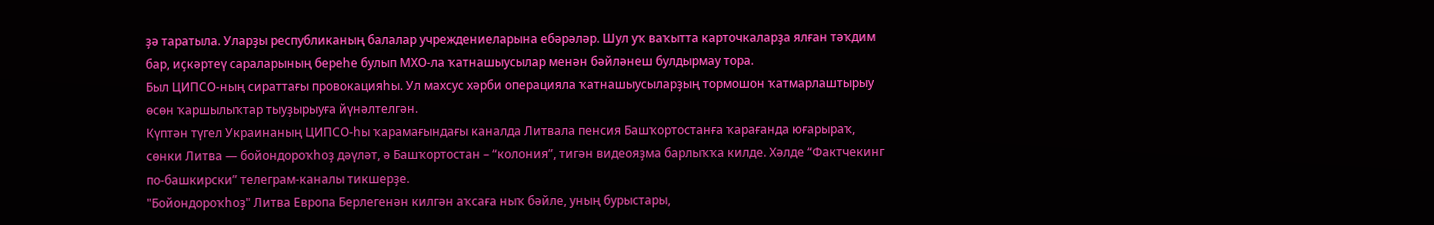ҙә таратыла. Уларҙы республиканың балалар учреждениеларына ебәрәләр. Шул уҡ ваҡытта карточкаларҙа ялған тәҡдим бар, иҫкәртеү сараларының береһе булып МХО-ла ҡатнашыусылар менән бәйләнеш булдырмау тора.
Был ЦИПСО-ның сираттағы провокацияһы. Ул махсус хәрби операцияла ҡатнашыусыларҙың тормошон ҡатмарлаштырыу өсөн ҡаршылыҡтар тыуҙырыуға йүнәлтелгән.
Күптән түгел Украинаның ЦИПСО-һы ҡарамағындағы каналда Литвала пенсия Башҡортостанға ҡарағанда юғарыраҡ, сөнки Литва — бойондороҡһоҙ дәүләт, ә Башҡортостан – “колония”, тигән видеояҙма барлыҡҡа килде. Хәлде “Фактчекинг по-башкирски” телеграм-каналы тикшерҙе.
"Бойондороҡһоҙ" Литва Европа Берлегенән килгән аҡсаға ныҡ бәйле, уның бурыстары,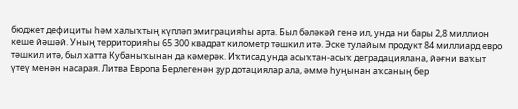бюджет дефициты һәм халыҡтың күпләп эмиграцияһы арта. Был бәләкәй генә ил, унда ни бары 2,8 миллион кеше йәшәй. Уның территорияһы 65 300 квадрат километр тәшкил итә. Эске тулайым продукт 84 миллиард евро тәшкил итә, был хатта Кубаныҡынан да кәмерәк. Иҡтисад унда асыҡтан-асыҡ деградациялана, йәғни ваҡыт үтеү менән насарая. Литва Европа Берлегенән ҙур дотациялар ала, әммә һуңынан аҡсаның бер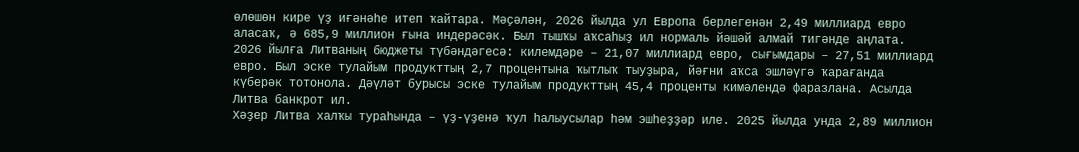өлөшөн кире үҙ иғәнәһе итеп ҡайтара. Мәҫәлән, 2026 йылда ул Европа берлегенән 2,49 миллиард евро аласаҡ, ә 685,9 миллион ғына индерәсәк. Был тышҡы аҡсаһыҙ ил нормаль йәшәй алмай тигәнде аңлата.
2026 йылға Литваның бюджеты түбәндәгесә: килемдәре – 21,07 миллиард евро, сығымдары – 27,51 миллиард евро. Был эске тулайым продукттың 2,7 процентына ҡытлыҡ тыуҙыра, йәғни аҡса эшләүгә ҡарағанда күберәк тотонола. Дәүләт бурысы эске тулайым продукттың 45,4 проценты кимәлендә фаразлана. Асылда Литва банкрот ил.
Хәҙер Литва халҡы тураһында – үҙ-үҙенә ҡул һалыусылар һәм эшһеҙҙәр иле. 2025 йылда унда 2,89 миллион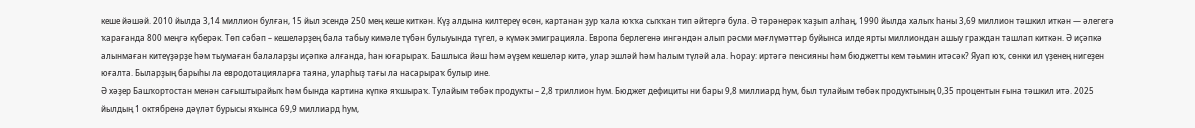кеше йәшәй. 2010 йылда 3,14 миллион булған, 15 йыл эсендә 250 мең кеше киткән. Күҙ алдына килтереү өсөн, картанан ҙур ҡала юҡҡа сыҡҡан тип әйтергә була. Ә тәрәнерәк ҡаҙып алһаң, 1990 йылда халыҡ һаны 3,69 миллион тәшкил иткән — әлегегә ҡарағанда 800 меңгә күберәк. Төп сәбәп – кешеләрҙең бала табыу кимәле түбән булыуында түгел, ә күмәк эмиграцияла. Европа берлегенә ингәндән алып рәсми мәғлүмәттәр буйынса илде ярты миллиондан ашыу граждан ташлап киткән. Ә иҫәпкә алынмаған китеүҙәрҙе һәм тыумаған балаларҙы иҫәпкә алғанда, һан юғарыраҡ. Башлыса йәш һәм әүҙем кешеләр китә, улар эшләй һәм һалым түләй ала. Һорау: иртәгә пенсияны һәм бюджетты кем тәьмин итәсәк? Яуап юҡ, сөнки ил үҙенең нигеҙен юғалта. Быларҙың барыһы ла евродотацияларға таяна, уларһыҙ тағы ла насарыраҡ булыр ине.
Ә хәҙер Башҡортостан менән сағыштырайыҡ һәм бында картина күпкә яҡшыраҡ. Тулайым төбәк продукты – 2,8 триллион һум. Бюджет дефициты ни бары 9,8 миллиард һум, был тулайым төбәк продуктының 0,35 процентын ғына тәшкил итә. 2025 йылдың 1 октябренә дәүләт бурысы яҡынса 69,9 миллиард һум,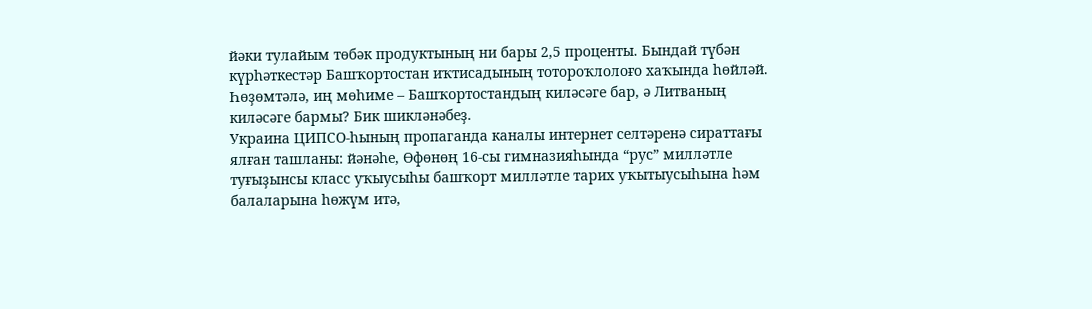йәки тулайым төбәк продуктының ни бары 2,5 проценты. Бындай түбән күрһәткестәр Башҡортостан иҡтисадының тотороҡлолоғо хаҡында һөйләй.
Һөҙөмтәлә, иң мөһиме – Башҡортостандың киләсәге бар, ә Литваның киләсәге бармы? Бик шикләнәбеҙ.
Украина ЦИПСО-һының пропаганда каналы интернет селтәренә сираттағы ялған ташланы: йәнәһе, Өфөнөң 16-сы гимназияһында “рус” милләтле туғыҙынсы класс уҡыусыһы башҡорт милләтле тарих уҡытыусыһына һәм балаларына һөжүм итә,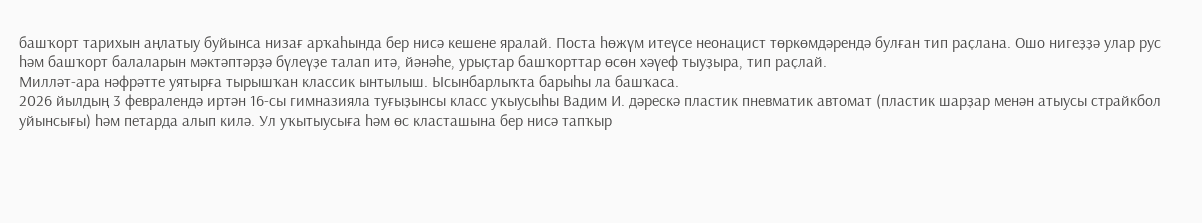башҡорт тарихын аңлатыу буйынса низағ арҡаһында бер нисә кешене яралай. Поста һөжүм итеүсе неонацист төркөмдәрендә булған тип раҫлана. Ошо нигеҙҙә улар рус һәм башҡорт балаларын мәктәптәрҙә бүлеүҙе талап итә, йәнәһе, урыҫтар башҡорттар өсөн хәүеф тыуҙыра, тип раҫлай.
Милләт-ара нәфрәтте уятырға тырышҡан классик ынтылыш. Ысынбарлыҡта барыһы ла башҡаса.
2026 йылдың 3 февралендә иртән 16-сы гимназияла туғыҙынсы класс уҡыусыһы Вадим И. дәрескә пластик пневматик автомат (пластик шарҙар менән атыусы страйкбол уйынсығы) һәм петарда алып килә. Ул уҡытыусыға һәм өс класташына бер нисә тапҡыр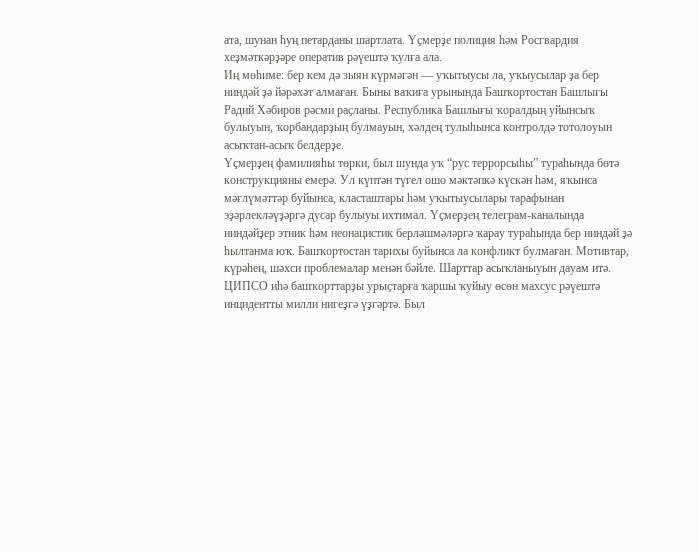ата, шунан һуң петарданы шартлата. Үҫмерҙе полиция һәм Росгвардия хеҙмәткәрҙәре оператив рәүештә ҡулға ала.
Иң мөһиме: бер кем дә зыян күрмәгән — уҡытыусы ла, уҡыусылар ҙа бер ниндәй ҙә йәрәхәт алмаған. Быны ваҡиға урынында Башҡортостан Башлығы Радий Хәбиров рәсми раҫланы. Республика Башлығы ҡоралдың уйынсыҡ булыуын, ҡорбандарҙың булмауын, хәлдең тулыһынса контролдә тотолоуын асыҡтан-асыҡ белдерҙе.
Үҫмерҙең фамилияһы төрки, был шунда уҡ “рус террорсыһы” тураһында бөтә конструкцияны емерә. Ул күптән түгел ошо мәктәпкә күскән һәм, яҡынса мәғлүмәттәр буйынса, класташтары һәм уҡытыусылары тарафынан эҙәрлекләүҙәргә дусар булыуы ихтимал. Үҫмерҙең телеграм-каналында ниндәйҙер этник һәм неонацистик берләшмәләргә ҡарау тураһында бер ниндәй ҙә һылтанма юҡ. Башҡортостан тарихы буйынса ла конфликт булмаған. Мотивтар, күрәһең, шәхси проблемалар менән бәйле. Шарттар асыҡланыуын дауам итә.
ЦИПСО иһә башҡорттарҙы урыҫтарға ҡаршы ҡуйыу өсөн махсус рәүештә инцидентты милли нигеҙгә үҙгәртә. Был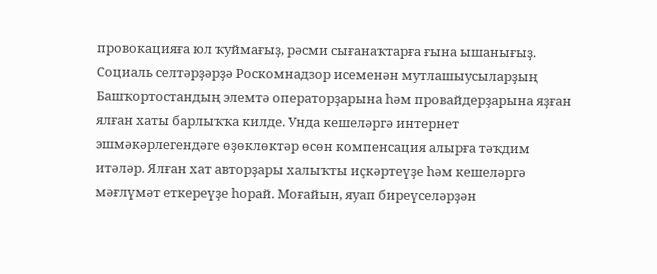провокацияға юл ҡуймағыҙ, рәсми сығанаҡтарға ғына ышанығыҙ.
Социаль селтәрҙәрҙә Роскомнадзор исеменән мутлашыусыларҙың Башҡортостандың элемтә операторҙарына һәм провайдерҙарына яҙған ялған хаты барлыҡҡа килде. Унда кешеләргә интернет эшмәкәрлегендәге өҙөклөктәр өсөн компенсация алырға тәҡдим итәләр. Ялған хат авторҙары халыҡты иҫкәртеүҙе һәм кешеләргә мәғлүмәт еткереүҙе һорай. Моғайын, яуап биреүселәрҙән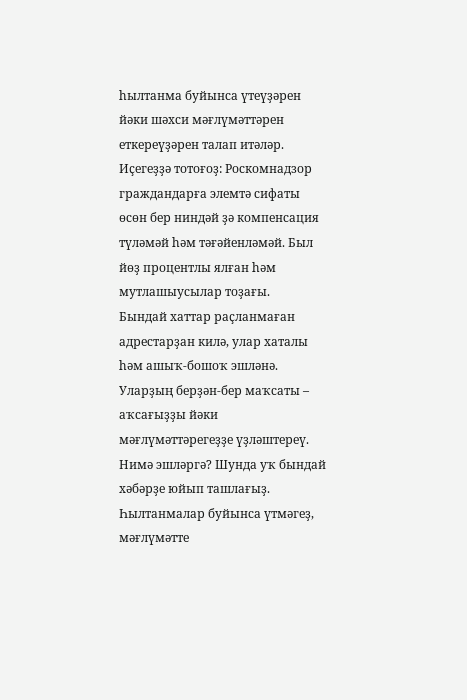һылтанма буйынса үтеүҙәрен йәки шәхси мәғлүмәттәрен еткереүҙәрен талап итәләр.
Иҫегеҙҙә тотоғоҙ: Роскомнадзор граждандарға элемтә сифаты өсөн бер ниндәй ҙә компенсация түләмәй һәм тәғәйенләмәй. Был йөҙ процентлы ялған һәм мутлашыусылар тоҙағы.
Бындай хаттар раҫланмаған адрестарҙан килә, улар хаталы һәм ашыҡ-бошоҡ эшләнә. Уларҙың берҙән-бер маҡсаты – аҡсағыҙҙы йәки мәғлүмәттәрегеҙҙе үҙләштереү.
Нимә эшләргә? Шунда уҡ бындай хәбәрҙе юйып ташлағыҙ. Һылтанмалар буйынса үтмәгеҙ, мәғлүмәтте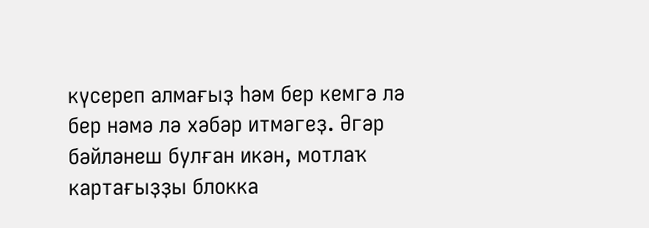күсереп алмағыҙ һәм бер кемгә лә бер нәмә лә хәбәр итмәгеҙ. Әгәр бәйләнеш булған икән, мотлаҡ картағыҙҙы блокка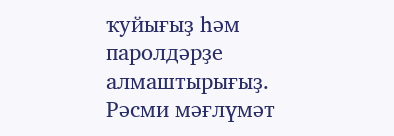ҡуйығыҙ һәм паролдәрҙе алмаштырығыҙ.
Рәсми мәғлүмәт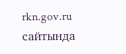rkn.gov.ru сайтында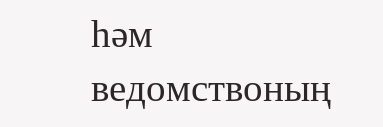һәм ведомствоның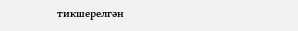тикшерелгән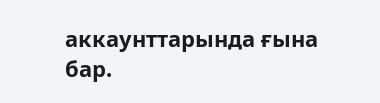аккаунттарында ғына бар.